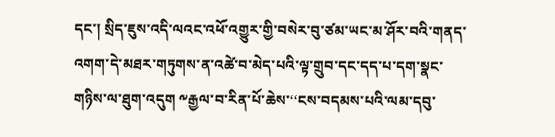དང་། སྲིད་ཇུས་འདི་ལའང་འཕོ་འགྱུར་གྱི་བསེར་བུ་ཙམ་ཡང་མ་ཤོར་བའི་གནད་འགག་དེ་མཐར་གཏུགས་ན་འཚེ་བ་མེད་པའི་ལྟ་གྲུབ་དང་དད་པ་དག་སྣང་གཉིས་ལ་ཐུག་འདུག ༸རྒྱལ་བ་རིན་པོ་ཆེས་‘‘ངས་བདམས་པའི་ལམ་དབུ་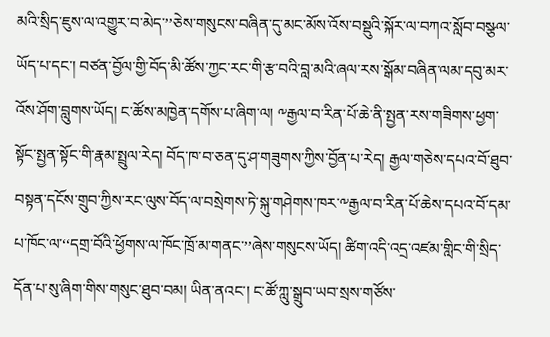མའི་སྲིད་ཇུས་ལ་འགྱུར་བ་མེད་’’ཅེས་གསུངས་བཞིན་དུ་མང་མོས་འོས་བསྡུའི་སྐོར་ལ་བཀའ་སློབ་བསྩལ་ཡོད་པ་དང་། བཙན་བྱོལ་གྱི་བོད་མི་ཚོས་ཀྱང་རང་གི་རྩ་བའི་བླ་མའི་ཞལ་རས་སྒོམ་བཞིན་ལམ་དབུ་མར་འོས་ཤོག་བླུགས་ཡོད། ང་ཚོས་མཁྱེན་དགོས་པ་ཞིག་ལ། ༸རྒྱལ་བ་རིན་པོ་ཆེ་ནི་སྤྱན་རས་གཟིགས་ཕྱག་སྟོང་སྤྱན་སྟོང་གི་རྣམ་སྤྲུལ་རེད། བོད་ཁ་བ་ཅན་དུ་ཤ་གཟུགས་ཀྱིས་བྱོན་པ་རེད། རྒྱལ་གཅེས་དཔའ་བོ་ཐུབ་བསྟན་དངོས་གྲུབ་ཀྱིས་རང་ལུས་བོད་ལ་བསྲེགས་ཏེ་སྐུ་གཤེགས་ཁར་༸རྒྱལ་བ་རིན་པོ་ཆེས་དཔའ་བོ་དམ་པ་ཁོང་ལ་‘‘དགྲ་བོའི་ཕྱོགས་ལ་ཁོང་ཁྲོ་མ་གནང་’’ཞེས་གསུངས་ཡོད། ཚིག་འདི་འདྲ་འཛམ་གླིང་གི་སྲིད་དོན་པ་སུ་ཞིག་གིས་གསུང་ཐུབ་བམ། ཡིན་ནའང་། ང་ཚོ་ཀླུ་སྒྲུབ་ཡབ་སྲས་གཙོས་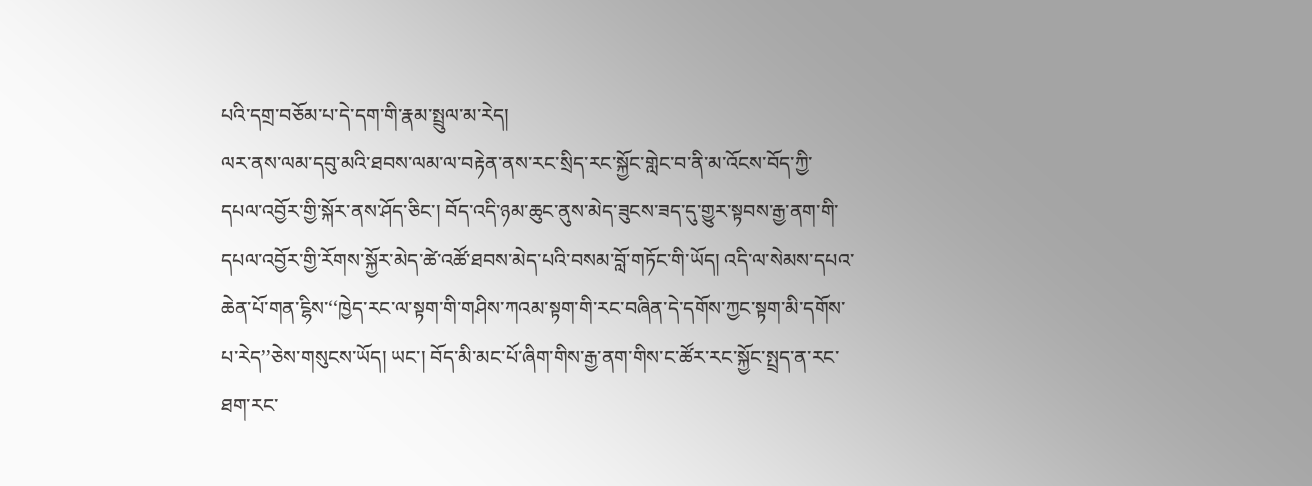པའི་དགྲ་བཅོམ་པ་དེ་དག་གི་རྣམ་སྤྲུལ་མ་རེད།
ལར་ནས་ལམ་དབུ་མའི་ཐབས་ལམ་ལ་བརྟེན་ནས་རང་སྲིད་རང་སྐྱོང་གླེང་བ་ནི་མ་འོངས་བོད་ཀྱི་དཔལ་འབྱོར་གྱི་སྐོར་ནས་ཤོད་ཅིང་། བོད་འདི་ཉམ་ཆུང་ནུས་མེད་ཟུངས་ཟད་དུ་གྱུར་སྟབས་རྒྱ་ནག་གི་དཔལ་འབྱོར་གྱི་རོགས་སྐྱོར་མེད་ཚེ་འཚོ་ཐབས་མེད་པའི་བསམ་བློ་གཏོང་གི་ཡོད། འདི་ལ་སེམས་དཔའ་ཆེན་པོ་གན་ངྷིས་‘‘ཁྱེད་རང་ལ་སྟག་གི་གཤིས་ཀའམ་སྟག་གི་རང་བཞིན་དེ་དགོས་ཀྱང་སྟག་མི་དགོས་པ་རེད’’ཅེས་གསུངས་ཡོད། ཡང་། བོད་མི་མང་པོ་ཞིག་གིས་རྒྱ་ནག་གིས་ང་ཚོར་རང་སྐྱོང་སྤྲད་ན་རང་ཐག་རང་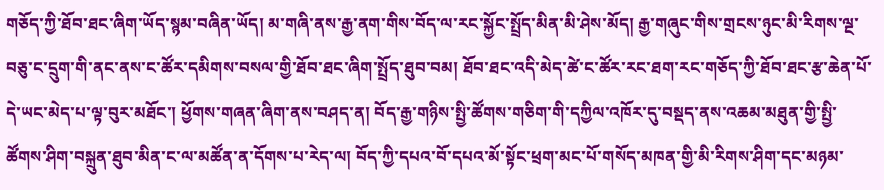གཅོད་ཀྱི་ཐོབ་ཐང་ཞིག་ཡོད་སྙམ་བཞིན་ཡོད། མ་གཞི་ནས་རྒྱ་ནག་གིས་བོད་ལ་རང་སྐྱོང་སྤྲོད་མིན་མི་ཤེས་མོད། རྒྱ་གཞུང་གིས་གྲངས་ཉུང་མི་རིགས་ལྔ་བཅུ་ང་དྲུག་གི་ནང་ནས་ང་ཚོར་དམིགས་བསལ་གྱི་ཐོབ་ཐང་ཞིག་སྤྲོད་ཐུབ་བམ། ཐོབ་ཐང་འདི་མེད་ཚེ་ང་ཚོར་རང་ཐག་རང་གཅོད་ཀྱི་ཐོབ་ཐང་རྩ་ཆེན་པོ་དེ་ཡང་མེད་པ་ལྟ་བུར་མཐོང་། ཕྱོགས་གཞན་ཞིག་ནས་བཤད་ན། བོད་རྒྱ་གཉིས་སྤྱི་ཚོགས་གཅིག་གི་དཀྱིལ་འཁོར་དུ་བསྡད་ནས་འཆམ་མཐུན་གྱི་སྤྱི་ཚོགས་ཤིག་བསྐྲུན་ཐུབ་མིན་ང་ལ་མཚོན་ན་དོགས་པ་རེད་ལ། བོད་ཀྱི་དཔའ་བོ་དཔའ་མོ་སྟོང་ཕྲག་མང་པོ་གསོད་མཁན་གྱི་མི་རིགས་ཤིག་དང་མཉམ་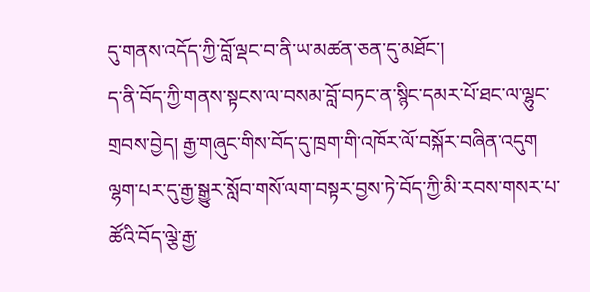དུ་གནས་འདོད་ཀྱི་བློ་ལྡང་བ་ནི་ཡ་མཚན་ཅན་དུ་མཐོང་།
ད་ནི་བོད་ཀྱི་གནས་སྟངས་ལ་བསམ་བློ་བཏང་ན་སྙིང་དམར་པོ་ཐང་ལ་ལྷུང་གྲབས་བྱེད། རྒྱ་གཞུང་གིས་བོད་དུ་ཁྲག་གི་འཁོར་ལོ་བསྐོར་བཞིན་འདུག ལྷག་པར་དུ་རྒྱ་སྒྱུར་སློབ་གསོ་ལག་བསྟར་བྱས་ཏེ་བོད་ཀྱི་མི་རབས་གསར་པ་ཚོའི་བོད་ལྕེ་རྒྱ་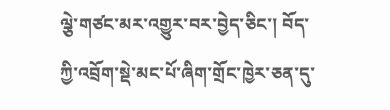ལྕེ་གཙང་མར་འགྱུར་བར་བྱེད་ཅིང་། བོད་ཀྱི་འབྲོག་སྡེ་མང་པོ་ཞིག་གྲོང་ཁྱེར་ཅན་དུ་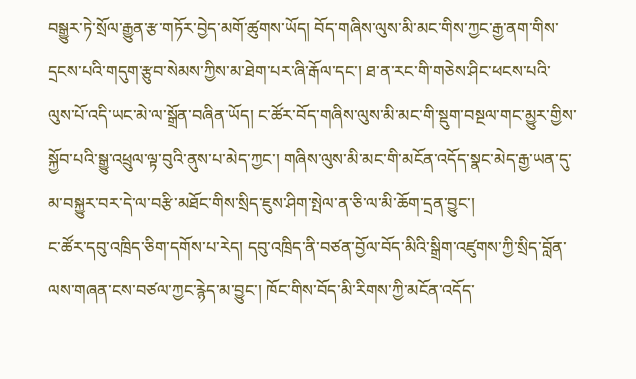བསྒྱུར་ཏེ་སྲོལ་རྒྱུན་རྩ་གཏོར་བྱེད་མགོ་ཚུགས་ཡོད། བོད་གཞིས་ལུས་མི་མང་གིས་ཀྱང་རྒྱ་ནག་གིས་དྲངས་པའི་གདུག་རྩུབ་སེམས་ཀྱིས་མ་ཐེག་པར་ཞི་རྒོལ་དང་། ཐ་ན་རང་གི་གཅེས་ཤིང་ཕངས་པའི་ལུས་པོ་འདི་ཡང་མེ་ལ་སྒྲོན་བཞིན་ཡོད། ང་ཚོར་བོད་གཞིས་ལུས་མི་མང་གི་སྡུག་བསྔལ་གང་མྱུར་གྱིས་སྐྱོབ་པའི་སྒྱུ་འཕྲུལ་ལྟ་བུའི་ནུས་པ་མེད་ཀྱང་། གཞིས་ལུས་མི་མང་གི་མངོན་འདོད་སྣང་མེད་རྒྱ་ཡན་དུ་མ་བསྐྱུར་བར་དེ་ལ་བརྩི་མཐོང་གིས་སྲིད་ཇུས་ཤིག་སྤེལ་ན་ཅི་ལ་མི་ཆོག་དྲན་བྱུང་།
ང་ཚོར་དབུ་འཁྲིད་ཅིག་དགོས་པ་རེད། དབུ་འཁྲིད་ནི་བཙན་བྱོལ་བོད་མིའི་སྒྲིག་འཛུགས་ཀྱི་སྲིད་བློན་ལས་གཞན་ངས་བཙལ་ཀྱང་རྙེད་མ་བྱུང་། ཁོང་གིས་བོད་མི་རིགས་ཀྱི་མངོན་འདོད་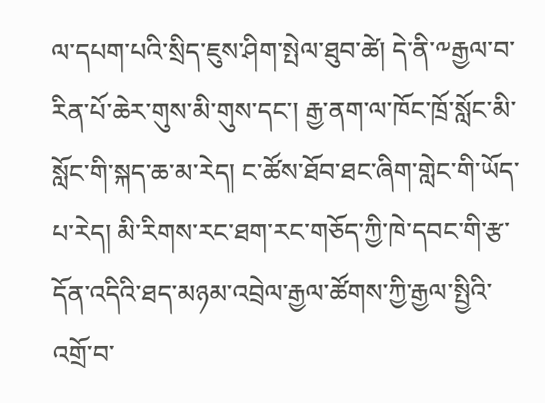ལ་དཔག་པའི་སྲིད་ཇུས་ཤིག་སྤེལ་ཐུབ་ཚེ། དེ་ནི་༸རྒྱལ་བ་རིན་པོ་ཆེར་གུས་མི་གུས་དང་། རྒྱ་ནག་ལ་ཁོང་ཁྲོ་སློང་མི་སློང་གི་སྐད་ཆ་མ་རེད། ང་ཚོས་ཐོབ་ཐང་ཞིག་གླེང་གི་ཡོད་པ་རེད། མི་རིགས་རང་ཐག་རང་གཅོད་ཀྱི་ཁེ་དབང་གི་རྩ་དོན་འདིའི་ཐད་མཉམ་འབྲེལ་རྒྱལ་ཚོགས་ཀྱི་རྒྱལ་སྤྱིའི་འགྲོ་བ་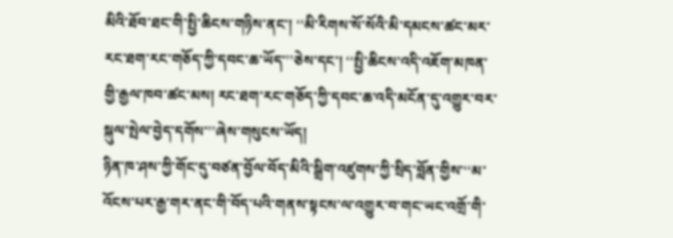མིའི་ཐོབ་ཐང་གི་སྤྱི་ཆིངས་གཉིས་ནང་། ‘‘མི་རིགས་སོ་སོའི་མི་དམངས་ཚང་མར་རང་ཐག་རང་གཅོད་ཀྱི་དབང་ཆ་ཡོད་’’ཅེས་དང་། ‘‘སྤྱི་ཆིངས་འདི་འཇོག་མཁན་གྱི་རྒྱལ་ཁབ་ཚང་མས། རང་ཐག་རང་གཅོད་ཀྱི་དབང་ཆ་འདི་མངོན་དུ་འགྱུར་བར་སྐུལ་སྤེལ་བྱེད་དགོས་’’ཞེས་གསུངས་ཡོད།
ཉིན་ཁ་ཤས་ཀྱི་གོང་དུ་བཙན་བྱོལ་བོད་མིའི་སྒྲིག་འཛུགས་ཀྱི་སྲིད་བློན་གྱིས་‘‘མ་འོངས་པར་རྒྱ་གར་ནང་གི་བོད་པའི་གནས་སྟངས་ལ་འགྱུར་བ་གང་ཡང་འགྲོ་གི་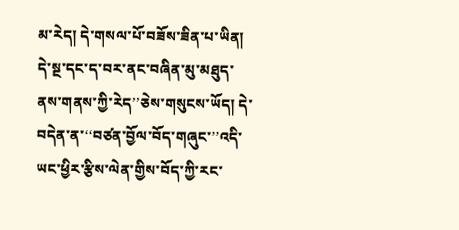མ་རེད། དེ་གསལ་པོ་བཟོས་ཟིན་པ་ཡིན། དེ་སྔ་དང་ད་བར་ནང་བཞིན་མུ་མཐུད་ནས་གནས་ཀྱི་རེད’’ཅེས་གསུངས་ཡོད། དེ་བདེན་ན་‘‘བཙན་བྱོལ་བོད་གཞུང་’’འདི་ཡང་ཕྱིར་རྩིས་ལེན་གྱིས་བོད་ཀྱི་རང་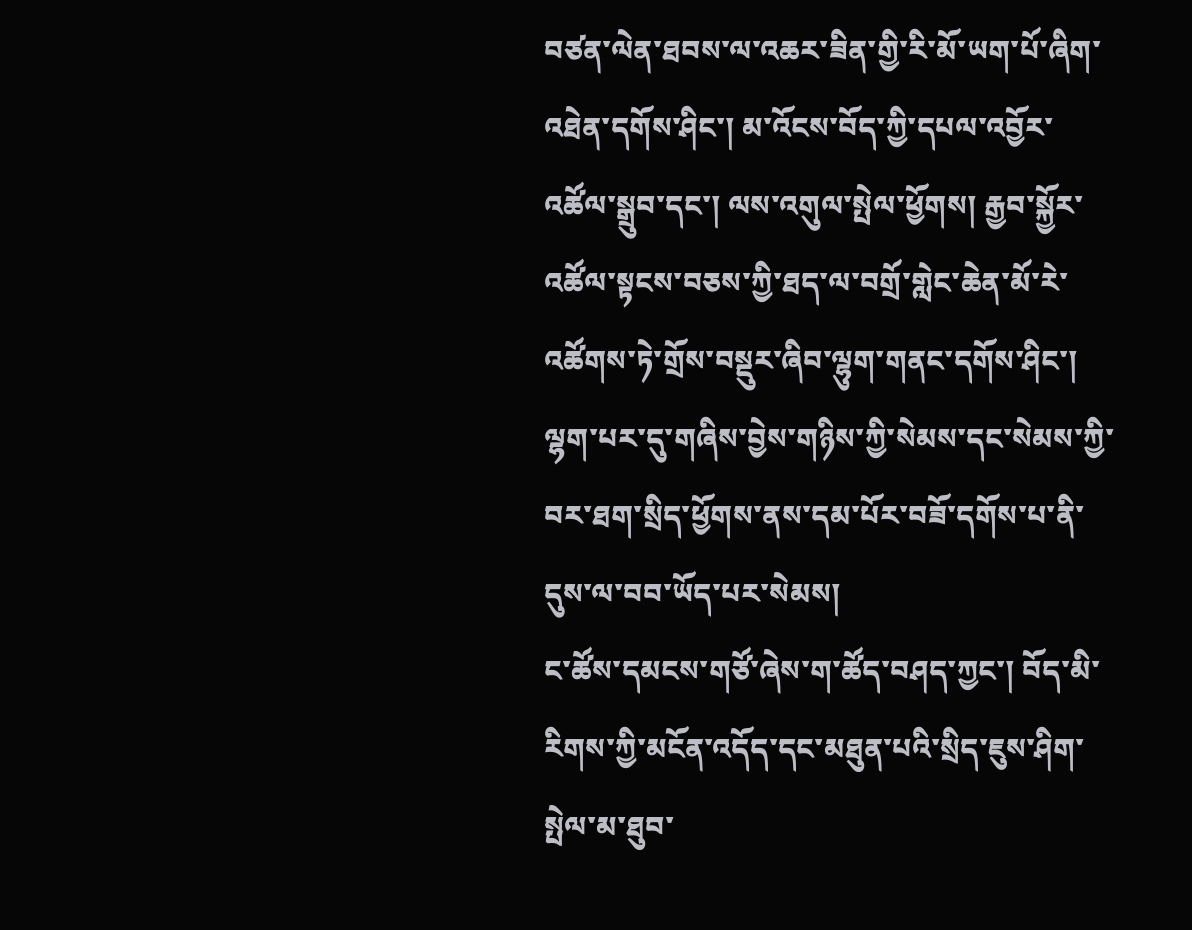བཙན་ལེན་ཐབས་ལ་འཆར་ཟིན་གྱི་རི་མོ་ཡག་པོ་ཞིག་འཐེན་དགོས་ཤིང་། མ་འོངས་བོད་ཀྱི་དཔལ་འབྱོར་འཚོལ་སྒྲུབ་དང་། ལས་འགུལ་སྤེལ་ཕྱོགས། རྒྱབ་སྐྱོར་འཚོལ་སྟངས་བཅས་ཀྱི་ཐད་ལ་བགྲོ་གླེང་ཆེན་མོ་རེ་འཚོགས་ཏེ་གྲོས་བསྡུར་ཞིབ་ལྷུག་གནང་དགོས་ཤིང་། ལྷག་པར་དུ་གཞིས་བྱེས་གཉིས་ཀྱི་སེམས་དང་སེམས་ཀྱི་བར་ཐག་སྲིད་ཕྱོགས་ནས་དམ་པོར་བཟོ་དགོས་པ་ནི་དུས་ལ་བབ་ཡོད་པར་སེམས།
ང་ཚོས་དམངས་གཙོ་ཞེས་ག་ཚོད་བཤད་ཀྱང་། བོད་མི་རིགས་ཀྱི་མངོན་འདོད་དང་མཐུན་པའི་སྲིད་ཇུས་ཤིག་སྤེལ་མ་ཐུབ་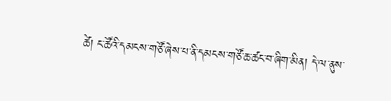ཚེ། ང་ཚོའི་དམངས་གཙོ་ཞེས་པ་ནི་དམངས་གཙོ་ཆ་ཚང་བ་ཞིག་མིན། དེ་ལ་ནུས་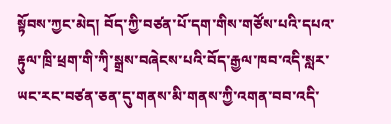སྟོབས་ཀྱང་མེད། བོད་ཀྱི་བཙན་པོ་དག་གིས་གཙོས་པའི་དཔའ་རྟུལ་ཁྲི་ཕྲག་གི་ཀྭི་སྒྲས་བཞེངས་པའི་བོད་རྒྱལ་ཁབ་འདི་སླར་ཡང་རང་བཙན་ཅན་དུ་གནས་མི་གནས་ཀྱི་འགན་བབ་འདི་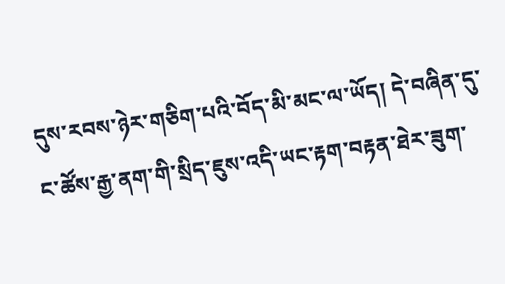དུས་རབས་ཉེར་གཅིག་པའི་བོད་མི་མང་ལ་ཡོད། དེ་བཞིན་དུ་ང་ཚོས་རྒྱ་ནག་གི་སྲིད་ཇུས་འདི་ཡང་རྟག་བརྟན་ཐེར་ཟུག་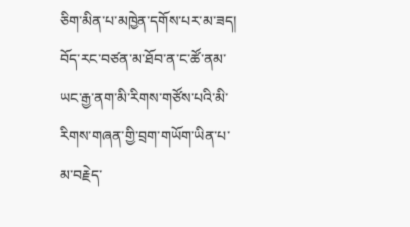ཅིག་མིན་པ་མཁྱེན་དགོས་པར་མ་ཟད། བོད་རང་བཙན་མ་ཐོབ་ན་ང་ཚོ་ནམ་ཡང་རྒྱ་ནག་མི་རིགས་གཙོས་པའི་མི་རིགས་གཞན་གྱི་བྲག་གཡོག་ཡིན་པ་མ་བརྗེད་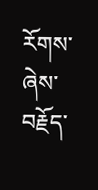རོགས་ཞེས་བརྗོད་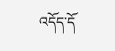འདོད་དོ